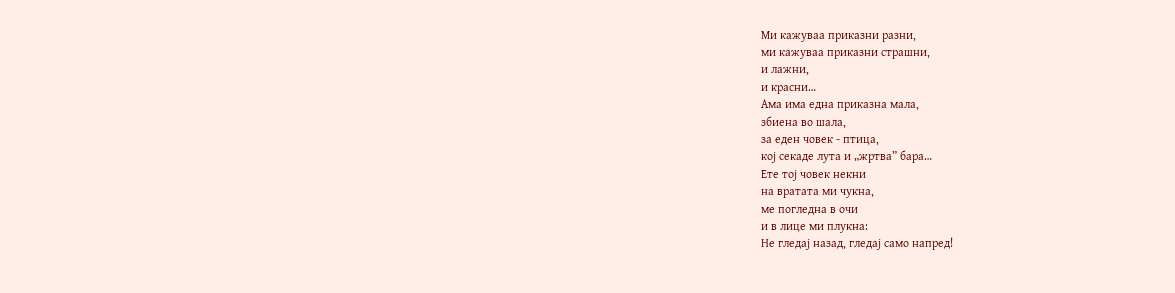Ми кажуваа приказни разни,
ми кажуваа приказни страшни,
и лажни,
и красни…
Ама има една приказна мала,
збиена во шала,
за еден човек - птица,
кој секаде лута и „жртва” бара…
Ете тој човек некни
на вратата ми чукна,
ме погледна в очи
и в лице ми плукна:
Не гледај назад, гледај само напред!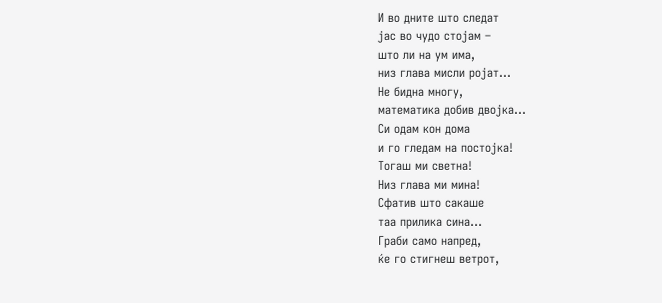И во дните што следат
јас во чудо стојам –
што ли на ум има,
низ глава мисли ројат…
Не бидна многу,
математика добив двојка…
Си одам кон дома
и го гледам на постојка!
Тогаш ми светна!
Низ глава ми мина!
Сфатив што сакаше
таа прилика сина…
Граби само напред,
ќе го стигнеш ветрот,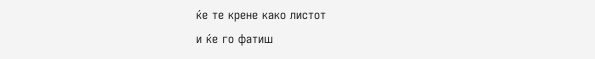ќе те крене како листот
и ќе го фатиш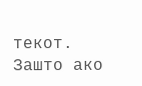текот.
Зашто ако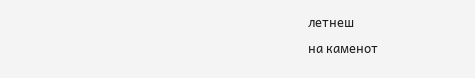летнеш
на каменот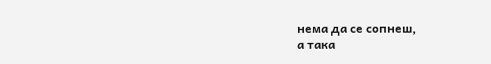нема да се сопнеш,
а така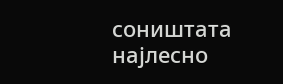соништата
најлесно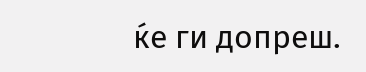ќе ги допреш.